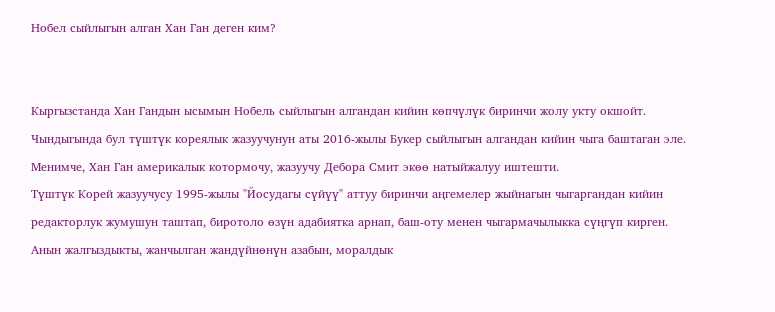Нобел сыйлыгын алган Хан Ган деген ким?


Кыргызстанда Хан Гандын ысымын Нобель сыйлыгын алгандан кийин көпчүлүк биринчи жолу укту окшойт. Чындыгында бул түштүк кореялык жазуучунун аты 2016-жылы Букер сыйлыгын алгандан кийин чыга баштаган эле. Менимче, Хан Ган америкалык котормочу, жазуучу Дебора Смит экөө натыйжалуу иштешти.
Түштүк Корей жазуучусу 1995-жылы "Йосудагы сүйүү" аттуу биринчи аңгемелер жыйнагын чыгаргандан кийин редакторлук жумушун таштап, биротоло өзүн адабиятка арнап, баш-оту менен чыгармачылыкка сүңгүп кирген. Анын жалгыздыкты, жанчылган жандүйнөнүн азабын, моралдык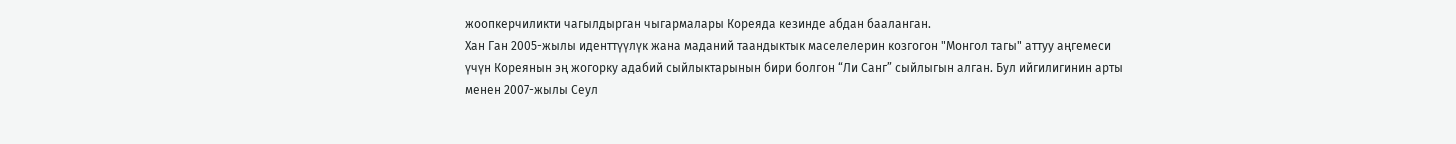жоопкерчиликти чагылдырган чыгармалары Кореяда кезинде абдан бааланган.
Хан Ган 2005-жылы иденттүүлүк жана маданий таандыктык маселелерин козгогон "Монгол тагы" аттуу аңгемеси үчүн Кореянын эң жогорку адабий сыйлыктарынын бири болгон “Ли Санг” сыйлыгын алган. Бул ийгилигинин арты менен 2007-жылы Сеул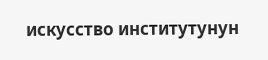искусство институтунун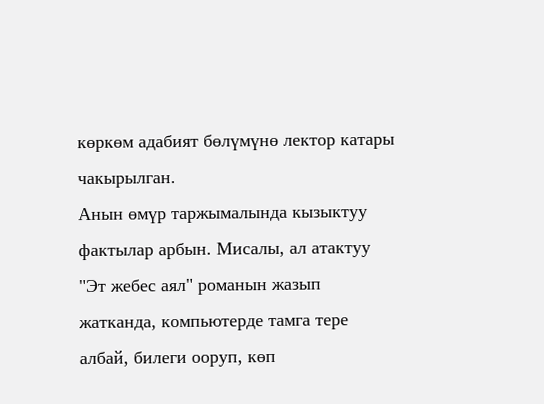көркөм адабият бөлүмүнө лектор катары чакырылган.
Анын өмүр таржымалында кызыктуу фактылар арбын. Мисалы, ал атактуу "Эт жебес аял" романын жазып жатканда, компьютерде тамга тере албай, билеги ооруп, көп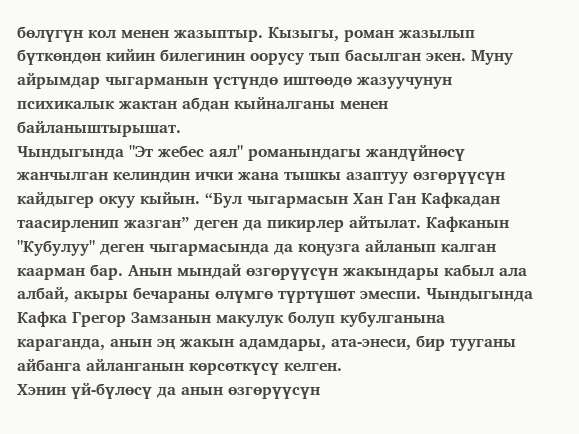бөлүгүн кол менен жазыптыр. Кызыгы, роман жазылып бүткөндөн кийин билегинин оорусу тып басылган экен. Муну айрымдар чыгарманын үстүндө иштөөдө жазуучунун психикалык жактан абдан кыйналганы менен байланыштырышат.
Чындыгында "Эт жебес аял" романындагы жандүйнөсү жанчылган келиндин ички жана тышкы азаптуу өзгөрүүсүн кайдыгер окуу кыйын. “Бул чыгармасын Хан Ган Кафкадан таасирленип жазган” деген да пикирлер айтылат. Кафканын "Кубулуу" деген чыгармасында да коңузга айланып калган каарман бар. Анын мындай өзгөрүүсүн жакындары кабыл ала албай, акыры бечараны өлүмгө түртүшөт эмеспи. Чындыгында Кафка Грегор Замзанын макулук болуп кубулганына караганда, анын эң жакын адамдары, ата-энеси, бир тууганы айбанга айланганын көрсөткүсү келген.
Хэнин үй-бүлөсү да анын өзгөрүүсүн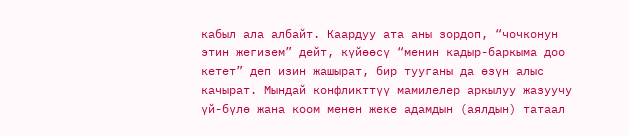кабыл ала албайт. Каардуу ата аны зордоп, “чочконун этин жегизем” дейт, күйөөсү “менин кадыр-баркыма доо кетет” деп изин жашырат, бир тууганы да өзүн алыс качырат. Мындай конфликттүү мамилелер аркылуу жазуучу үй-бүлө жана коом менен жеке адамдын (аялдын) татаал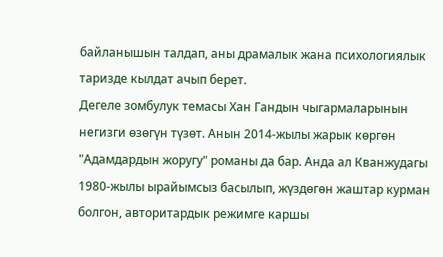байланышын талдап, аны драмалык жана психологиялык таризде кылдат ачып берет.
Дегеле зомбулук темасы Хан Гандын чыгармаларынын негизги өзөгүн түзөт. Анын 2014-жылы жарык көргөн "Адамдардын жоругу" романы да бар. Анда ал Кванжудагы 1980-жылы ырайымсыз басылып, жүздөгөн жаштар курман болгон, авторитардык режимге каршы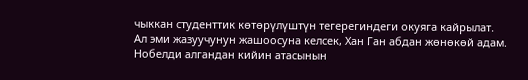чыккан студенттик көтөрүлүштүн тегерегиндеги окуяга кайрылат.
Ал эми жазуучунун жашоосуна келсек, Хан Ган абдан жөнөкөй адам. Нобелди алгандан кийин атасынын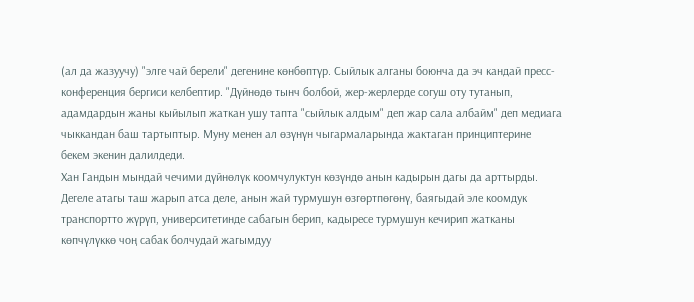(ал да жазуучу) "элге чай берели" дегенине көнбөптүр. Сыйлык алганы боюнча да эч кандай пресс-конференция бергиси келбептир. "Дүйнөдө тынч болбой, жер-жерлерде согуш оту тутанып, адамдардын жаны кыйылып жаткан ушу тапта "сыйлык алдым" деп жар сала албайм" деп медиага чыккандан баш тартыптыр. Муну менен ал өзүнүн чыгармаларында жактаган принциптерине бекем экенин далилдеди.
Хан Гандын мындай чечими дүйнөлүк коомчулуктун көзүндө анын кадырын дагы да арттырды. Дегеле атагы таш жарып атса деле, анын жай турмушун өзгөртпөгөнү, баягыдай эле коомдук транспортто жүрүп, университетинде сабагын берип, кадыресе турмушун кечирип жатканы көпчүлүккө чоң сабак болчудай жагымдуу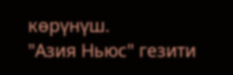көрүнүш.
"Азия Ньюс" гезити